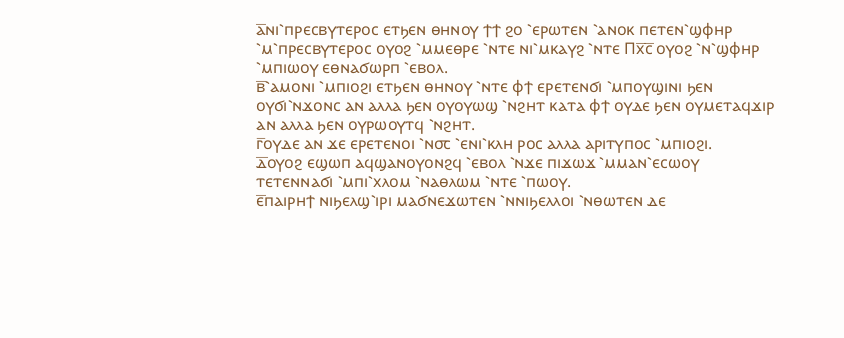ⲁ̅ⲛⲓ⳿ⲡⲣⲉⲥⲃⲩⲧⲉⲣⲟⲥ ⲉⲧϧⲉⲛ ⲑⲏⲛⲟⲩ ϯϯ ϩⲟ ⳿ⲉⲣⲱⲧⲉⲛ ⳿ⲁⲛⲟⲕ ⲡⲉⲧⲉⲛ⳿ϣⲫⲏⲣ ⳿ⲙ⳿ⲡⲣⲉⲥⲃⲩⲧⲉⲣⲟⲥ ⲟⲩⲟϩ ⳿ⲙⲙⲉⲑⲣⲉ ⳿ⲛⲧⲉ ⲛⲓ⳿ⲙⲕⲁⲩϩ ⳿ⲛⲧⲉ Ⲡⲭ̅ⲥ̅ ⲟⲩⲟϩ ⳿ⲛ⳿ϣⲫⲏⲣ ⳿ⲙⲡⲓⲱⲟⲩ ⲉⲑⲛⲁϭⲱⲣⲡ ⳿ⲉⲃⲟⲗ.
ⲃ̅⳿ⲁⲙⲟⲛⲓ ⳿ⲙⲡⲓⲟϩⲓ ⲉⲧϧⲉⲛ ⲑⲏⲛⲟⲩ ⳿ⲛⲧⲉ ⲫϯ ⲉⲣⲉⲧⲉⲛϭⲓ ⳿ⲙⲡⲟⲩϣⲓⲛⲓ ϧⲉⲛ ⲟⲩϭⲓ⳿ⲛϫⲟⲛⲥ ⲁⲛ ⲁⲗⲗⲁ ϧⲉⲛ ⲟⲩⲟⲩⲱϣ ⳿ⲛϩⲏⲧ ⲕⲁⲧⲁ ⲫϯ ⲟⲩⲇⲉ ϧⲉⲛ ⲟⲩⲙⲉⲧⲁϥϫⲓⲣ ⲁⲛ ⲁⲗⲗⲁ ϧⲉⲛ ⲟⲩⲣⲱⲟⲩⲧϥ ⳿ⲛϩⲏⲧ.
ⲅ̅ⲟⲩⲇⲉ ⲁⲛ ϫⲉ ⲉⲣⲉⲧⲉⲛⲟⲓ ⳿ⲛ⳪ ⳿ⲉⲛⲓ⳿ⲕⲗⲏ ⲣⲟⲥ ⲁⲗⲗⲁ ⲁⲣⲓⲧⲩⲡⲟⲥ ⳿ⲙⲡⲓⲟϩⲓ.
ⲇ̅ⲟⲩⲟϩ ⲉϣⲱⲡ ⲁϥϣⲁⲛⲟⲩⲟⲛϩϥ ⳿ⲉⲃⲟⲗ ⳿ⲛϫⲉ ⲡⲓϫⲱϫ ⳿ⲙⲙⲁⲛ⳿ⲉⲥⲱⲟⲩ ⲧⲉⲧⲉⲛⲛⲁϭⲓ ⳿ⲙⲡⲓ⳿ⲭⲗⲟⲙ ⳿ⲛⲁⲑⲗⲱⲙ ⳿ⲛⲧⲉ ⳿ⲡⲱⲟⲩ.
ⲉ̅ⲡⲁⲓⲣⲏϯ ⲛⲓϧⲉⲗϣ⳿ⲓⲣⲓ ⲙⲁϭⲛⲉϫⲱⲧⲉⲛ ⳿ⲛⲛⲓϧⲉⲗⲗⲟⲓ ⳿ⲛⲑⲱⲧⲉⲛ ⲇⲉ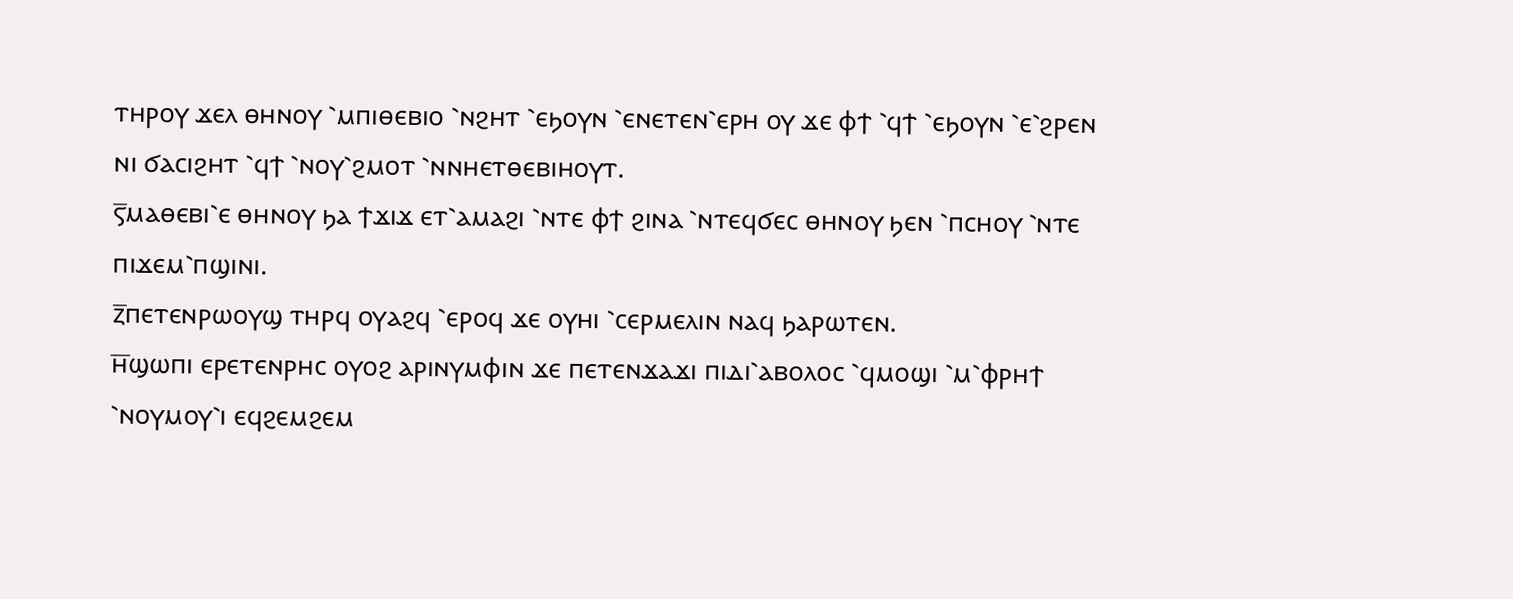ⲧⲏⲣⲟⲩ ϫⲉⲗ ⲑⲏⲛⲟⲩ ⳿ⲙⲡⲓⲑⲉⲃⲓⲟ ⳿ⲛϩⲏⲧ ⳿ⲉϧⲟⲩⲛ ⳿ⲉⲛⲉⲧⲉⲛ⳿ⲉⲣⲏ ⲟⲩ ϫⲉ ⲫϯ ⳿ϥϯ ⳿ⲉϧⲟⲩⲛ ⳿ⲉ⳿ϩⲣⲉⲛ ⲛⲓ ϭⲁⲥⲓϩⲏⲧ ⳿ϥϯ ⳿ⲛⲟⲩ⳿ϩⲙⲟⲧ ⳿ⲛⲛⲏⲉⲧⲑⲉⲃⲓⲏⲟⲩⲧ.
ⲋ̅ⲙⲁⲑⲉⲃⲓ⳿ⲉ ⲑⲏⲛⲟⲩ ϧⲁ ϯϫⲓϫ ⲉⲧ⳿ⲁⲙⲁϩⲓ ⳿ⲛⲧⲉ ⲫϯ ϩⲓⲛⲁ ⳿ⲛⲧⲉϥϭⲉⲥ ⲑⲏⲛⲟⲩ ϧⲉⲛ ⳿ⲡⲥⲏⲟⲩ ⳿ⲛⲧⲉ ⲡⲓϫⲉⲙ⳿ⲡϣⲓⲛⲓ.
ⲍ̅ⲡⲉⲧⲉⲛⲣⲱⲟⲩϣ ⲧⲏⲣϥ ⲟⲩⲁϩϥ ⳿ⲉⲣⲟϥ ϫⲉ ⲟⲩⲏⲓ ⳿ⲥⲉⲣⲙⲉⲗⲓⲛ ⲛⲁϥ ϧⲁⲣⲱⲧⲉⲛ.
ⲏ̅ϣⲱⲡⲓ ⲉⲣⲉⲧⲉⲛⲣⲏⲥ ⲟⲩⲟϩ ⲁⲣⲓⲛⲩⲙⲫⲓⲛ ϫⲉ ⲡⲉⲧⲉⲛϫⲁϫⲓ ⲡⲓⲇⲓ⳿ⲁⲃⲟⲗⲟⲥ ⳿ϥⲙⲟϣⲓ ⳿ⲙ⳿ⲫⲣⲏϯ ⳿ⲛⲟⲩⲙⲟⲩ⳿ⲓ ⲉϥϩⲉⲙϩⲉⲙ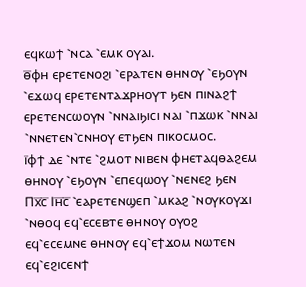ⲉϥⲕⲱϯ ⳿ⲛⲥⲁ ⳿ⲉⲙⲕ ⲟⲩⲁⲓ.
ⲑ̅ⲫⲏ ⲉⲣⲉⲧⲉⲛⲟϩⲓ ⳿ⲉⲣⲁⲧⲉⲛ ⲑⲏⲛⲟⲩ ⳿ⲉϧⲟⲩⲛ ⳿ⲉϫⲱϥ ⲉⲣⲉⲧⲉⲛⲧⲁϫⲣⲏⲟⲩⲧ ϧⲉⲛ ⲡⲓⲛⲁϩϯ ⲉⲣⲉⲧⲉⲛⲥⲱⲟⲩⲛ ⳿ⲛⲛⲁⲓϧⲓⲥⲓ ⲛⲁⲓ ⳿ⲡϫⲱⲕ ⳿ⲛⲛⲁⲓ ⳿ⲛⲛⲉⲧⲉⲛ⳿ⲥⲛⲏⲟⲩ ⲉⲧϧⲉⲛ ⲡⲓⲕⲟⲥⲙⲟⲥ.
ⲓ̅ⲫϯ ⲇⲉ ⳿ⲛⲧⲉ ⳿ϩⲙⲟⲧ ⲛⲓⲃⲉⲛ ⲫⲏⲉⲧⲁϥⲑⲁϩⲉⲙ ⲑⲏⲛⲟⲩ ⳿ⲉϧⲟⲩⲛ ⳿ⲉⲡⲉϥⲱⲟⲩ ⳿ⲛⲉⲛⲉϩ ϧⲉⲛ Ⲡⲭ̅ⲥ̅ Ⲓⲏ̅ⲥ̅ ⳿ⲉⲁⲣⲉⲧⲉⲛϣⲉⲡ ⳿ⲙⲕⲁϩ ⳿ⲛⲟⲩⲕⲟⲩϫⲓ ⳿ⲛⲑⲟϥ ⲉϥ⳿ⲉⲥⲉⲃⲧⲉ ⲑⲏⲛⲟⲩ ⲟⲩⲟϩ ⲉϥ⳿ⲉⲥⲉⲙⲛⲉ ⲑⲏⲛⲟⲩ ⲉϥ⳿ⲉϯϫⲟⲙ ⲛⲱⲧⲉⲛ ⲉϥ⳿ⲉϩⲓⲥⲉⲛϯ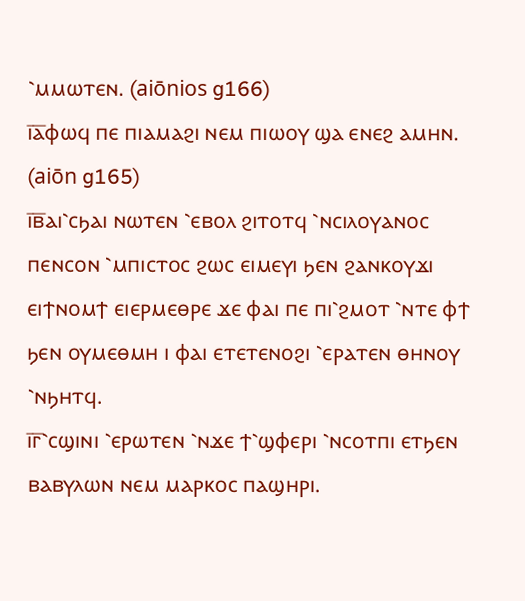⳿ⲙⲙⲱⲧⲉⲛ. (aiōnios g166)
ⲓ̅ⲁ̅ⲫⲱϥ ⲡⲉ ⲡⲓⲁⲙⲁϩⲓ ⲛⲉⲙ ⲡⲓⲱⲟⲩ ϣⲁ ⲉⲛⲉϩ ⲁⲙⲏⲛ. (aiōn g165)
ⲓ̅ⲃ̅ⲁⲓ⳿ⲥϧⲁⲓ ⲛⲱⲧⲉⲛ ⳿ⲉⲃⲟⲗ ϩⲓⲧⲟⲧϥ ⳿ⲛⲥⲓⲗⲟⲩⲁⲛⲟⲥ ⲡⲉⲛⲥⲟⲛ ⳿ⲙⲡⲓⲥⲧⲟⲥ ϩⲱⲥ ⲉⲓⲙⲉⲩⲓ ϧⲉⲛ ϩⲁⲛⲕⲟⲩϫⲓ ⲉⲓϯⲛⲟⲙϯ ⲉⲓⲉⲣⲙⲉⲑⲣⲉ ϫⲉ ⲫⲁⲓ ⲡⲉ ⲡⲓ⳿ϩⲙⲟⲧ ⳿ⲛⲧⲉ ⲫϯ ϧⲉⲛ ⲟⲩⲙⲉⲑⲙⲏ ⲓ ⲫⲁⲓ ⲉⲧⲉⲧⲉⲛⲟϩⲓ ⳿ⲉⲣⲁⲧⲉⲛ ⲑⲏⲛⲟⲩ ⳿ⲛϧⲏⲧϥ.
ⲓ̅ⲅ̅⳿ⲥϣⲓⲛⲓ ⳿ⲉⲣⲱⲧⲉⲛ ⳿ⲛϫⲉ ϯ⳿ϣⲫⲉⲣⲓ ⳿ⲛⲥⲟⲧⲡⲓ ⲉⲧϧⲉⲛ ⲃⲁⲃⲩⲗⲱⲛ ⲛⲉⲙ ⲙⲁⲣⲕⲟⲥ ⲡⲁϣⲏⲣⲓ.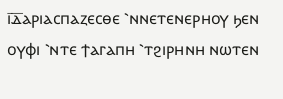ⲓ̅ⲇ̅ⲁⲣⲓⲁⲥⲡⲁⲍⲉⲥⲑⲉ ⳿ⲛⲛⲉⲧⲉⲛⲉⲣⲏⲟⲩ ϧⲉⲛ ⲟⲩⲫⲓ ⳿ⲛⲧⲉ ϯⲁⲅⲁⲡⲏ ⳿ⲧϩⲓⲣⲏⲛⲏ ⲛⲱⲧⲉⲛ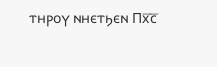ⲧⲏⲣⲟⲩ ⲛⲏⲉⲧϧⲉⲛ Ⲡⲭ̅ⲥ̅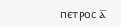ⲡⲉⲧⲣⲟⲥ ⲁ̅